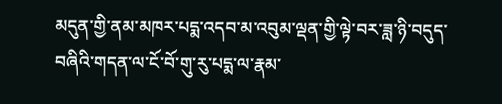མདུན་གྱི་ནམ་མཁར་པདྨ་འདབ་མ་འབུམ་ལྡན་གྱི་ལྟེ་བར་ཟླ་ཉི་བདུད་བཞིའི་གདན་ལ་ངོ་བོ་གུ་རུ་པདྨ་ལ་རྣམ་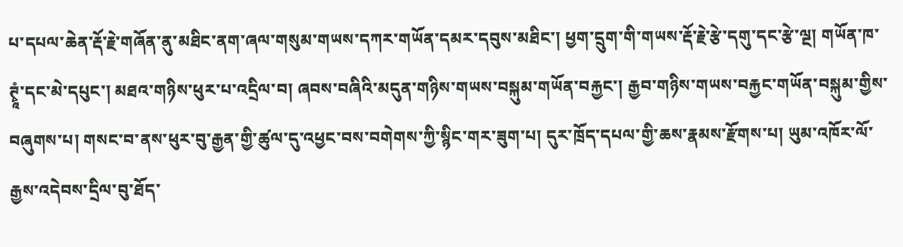པ་དཔལ་ཆེན་རྡོ་རྗེ་གཞོན་ནུ་མཐིང་ནག་ཞལ་གསུམ་གཡས་དཀར་གཡོན་དམར་དབུས་མཐིང་། ཕྱག་དྲུག་གི་གཡས་རྡོ་རྗེ་རྩེ་དགུ་དང་རྩེ་ལྔ། གཡོན་ཁ་ཊྭཱཾ་དང་མེ་དཔུང་། མཐའ་གཉིས་ཕུར་པ་འདྲིལ་བ། ཞབས་བཞིའི་མདུན་གཉིས་གཡས་བསྐུམ་གཡོན་བརྐྱང་། རྒྱབ་གཉིས་གཡས་བརྐྱང་གཡོན་བསྐུམ་གྱིས་བཞུགས་པ། གསང་བ་ནས་ཕུར་བུ་རྒྱན་གྱི་ཚུལ་དུ་འཕྱང་བས་བགེགས་ཀྱི་སྙིང་གར་ཟུག་པ། དུར་ཁྲོད་དཔལ་གྱི་ཆས་རྣམས་རྫོགས་པ། ཡུམ་འཁོར་ལོ་རྒྱས་འདེབས་དྲིལ་བུ་ཐོད་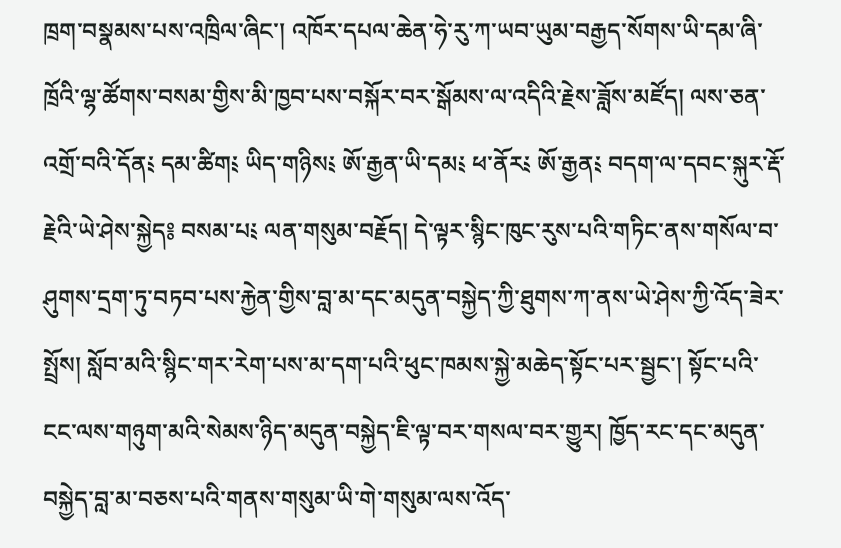ཁྲག་བསྣམས་པས་འཁྲིལ་ཞིང་། འཁོར་དཔལ་ཆེན་ཧེ་རུ་ཀ་ཡབ་ཡུམ་བརྒྱད་སོགས་ཡི་དམ་ཞི་ཁྲོའི་ལྷ་ཚོགས་བསམ་གྱིས་མི་ཁྱབ་པས་བསྐོར་བར་སྒོམས་ལ་འདིའི་རྗེས་ཟློས་མཛོད། ལས་ཅན་འགྲོ་བའི་དོན༴ དམ་ཚིག༴ ཡིད་གཉིས༴ ཨོ་རྒྱན་ཡི་དམ༴ ཕ་ནོར༴ ཨོ་རྒྱན༴ བདག་ལ་དབང་སྐུར་རྡོ་རྗེའི་ཡེ་ཤེས་སྐྱེད༔ བསམ་པ༴ ལན་གསུམ་བརྗོད། དེ་ལྟར་སྙིང་ཁུང་རུས་པའི་གཏིང་ནས་གསོལ་བ་ཤུགས་དྲག་ཏུ་བཏབ་པས་རྐྱེན་གྱིས་བླ་མ་དང་མདུན་བསྐྱེད་ཀྱི་ཐུགས་ཀ་ནས་ཡེ་ཤེས་ཀྱི་འོད་ཟེར་སྤྲོས། སློབ་མའི་སྙིང་གར་རེག་པས་མ་དག་པའི་ཕུང་ཁམས་སྐྱེ་མཆེད་སྟོང་པར་སྦྱང་། སྟོང་པའི་ངང་ལས་གཉུག་མའི་སེམས་ཉིད་མདུན་བསྐྱེད་ཇི་ལྟ་བར་གསལ་བར་གྱུར། ཁྱོད་རང་དང་མདུན་བསྐྱེད་བླ་མ་བཅས་པའི་གནས་གསུམ་ཡི་གེ་གསུམ་ལས་འོད་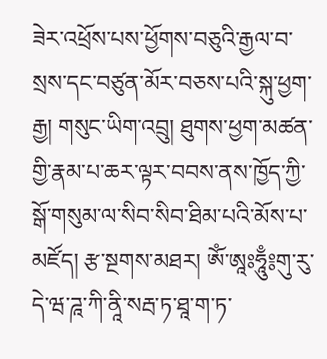ཟེར་འཕྲོས་པས་ཕྱོགས་བཅུའི་རྒྱལ་བ་སྲས་དང་བཙུན་མོར་བཅས་པའི་སྐུ་ཕྱག་རྒྱ། གསུང་ཡིག་འབྲུ། ཐུགས་ཕྱག་མཚན་གྱི་རྣམ་པ་ཆར་ལྟར་བབས་ནས་ཁྱོད་ཀྱི་སྒོ་གསུམ་ལ་སིབ་སིབ་ཐིམ་པའི་མོས་པ་མཛོད། རྩ་སྔགས་མཐར། ཨོཾ་ཨཱཿཧཱུྃ༔གུ་རུ་དེ་ཝ་ཌཱ་ཀི་ནཱི་སརྦ་ཏ་ཐཱ་ག་ཏ་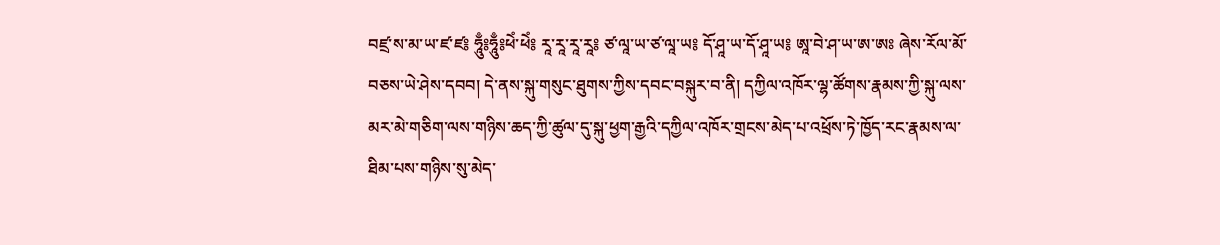བཛྲ་ས་མ་ཡ་ཛ་ཛ༔ ཧཱུྃ༔ཧཱུྃ༔ཕེཾ་ཕེཾ༔ རཱ་རཱ་རཱ་རཱ༔ ཙ་ལཱ་ཡ་ཙ་ལཱ་ཡ༔ དོ་ཤཱ་ཡ་དོ་ཤཱ་ཡ༔ ཨཱ་བེ་ཤ་ཡ་ཨ་ཨཿ ཞེས་རོལ་མོ་བཅས་ཡེ་ཤེས་དབབ། དེ་ནས་སྐུ་གསུང་ཐུགས་ཀྱིས་དབང་བསྐུར་བ་ནི། དཀྱིལ་འཁོར་ལྷ་ཚོགས་རྣམས་ཀྱི་སྐུ་ལས་མར་མེ་གཅིག་ལས་གཉིས་ཆད་ཀྱི་ཚུལ་དུ་སྐུ་ཕྱག་རྒྱའི་དཀྱིལ་འཁོར་གྲངས་མེད་པ་འཕྲོས་ཏེ་ཁྱོད་རང་རྣམས་ལ་ཐིམ་པས་གཉིས་སུ་མེད་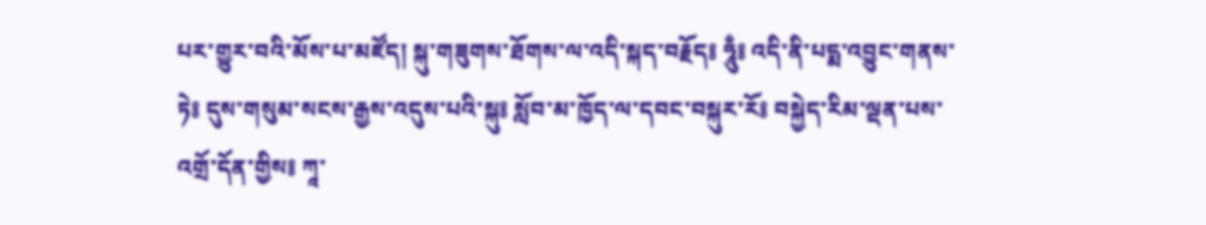པར་གྱུར་བའི་མོས་པ་མཛོད། སྐུ་གཟུགས་ཐོགས་ལ་འདི་སྐད་བརྗོད༔ ཧཱུྃ༔ འདི་ནི་པདྨ་འབྱུང་གནས་ཏེ༔ དུས་གསུམ་སངས་རྒྱས་འདུས་པའི་སྐུ༔ སློབ་མ་ཁྱོད་ལ་དབང་བསྐུར་རོ༔ བསྐྱེད་རིམ་ལྡན་པས་འགྲོ་དོན་གྱིས༔ ཀཱ་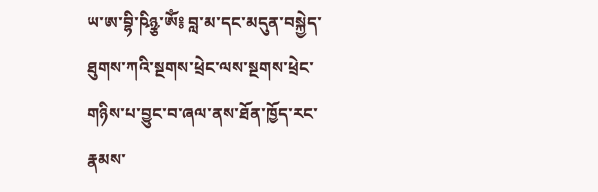ཡ་ཨ་བྷི་ཥིཉྩ་ཨོཾ༔ བླ་མ་དང་མདུན་བསྐྱེད་ཐུགས་ཀའི་སྔགས་ཕྲེང་ལས་སྔགས་ཕྲེང་གཉིས་པ་བྱུང་བ་ཞལ་ནས་ཐོན་ཁྱོད་རང་རྣམས་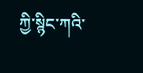ཀྱི་སྙིང་ཀའི་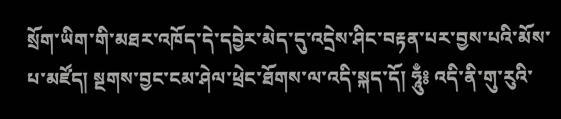སྲོག་ཡིག་གི་མཐར་འཁོད་དེ་དབྱེར་མེད་དུ་འདྲེས་ཤིང་བརྟན་པར་བྱས་པའི་མོས་པ་མཛོད། སྔགས་བྱང་ངམ་ཤེལ་ཕྲེང་ཐོགས་ལ་འདི་སྐད་དོ། ཧཱུྃ༔ འདི་ནི་གུ་རུའི་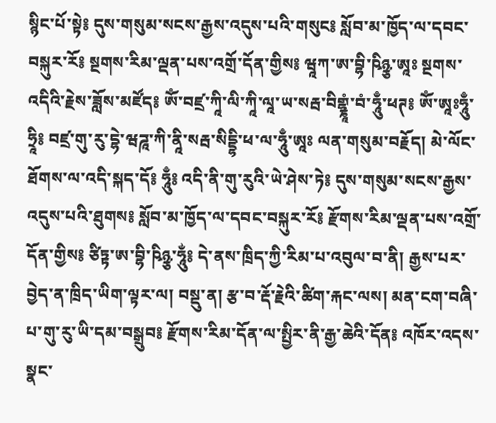སྙིང་པོ་སྟེ༔ དུས་གསུམ་སངས་རྒྱས་འདུས་པའི་གསུང༔ སློབ་མ་ཁྱོད་ལ་དབང་བསྐུར་རོ༔ སྔགས་རིམ་ལྡན་པས་འགྲོ་དོན་གྱིས༔ ཝཱཀ་ཨ་བྷི་ཥིཉྩ་ཨཱཿ སྔགས་འདིའི་རྗེས་ཟློས་མཛོད༔ ཨོཾ་བཛྲ་ཀཱི་ལི་ཀཱི་ལཱ་ཡ་སརྦ་བིགྷྣཱཾ་བཾ་ཧཱུྃ་ཕཊ༔ ཨོཾ་ཨཱཿཧཱུྃ་ཧྲཱི༔ བཛྲ་གུ་རུ་དྷེ་ཝཌཱ་ཀི་ནཱི་སརྦ་སིདྡྷི་ཕ་ལ་ཧཱུྃ་ཨཱཿ ལན་གསུམ་བརྗོད། མེ་ལོང་ཐོགས་ལ་འདི་སྐད་དོ༔ ཧཱུྃ༔ འདི་ནི་གུ་རུའི་ཡེ་ཤེས་ཏེ༔ དུས་གསུམ་སངས་རྒྱས་འདུས་པའི་ཐུགས༔ སློབ་མ་ཁྱོད་ལ་དབང་བསྐུར་རོ༔ རྫོགས་རིམ་ལྡན་པས་འགྲོ་དོན་གྱིས༔ ཙིཏྟ་ཨ་བྷི་ཥིཉྩ་ཧཱུྂ༔ དེ་ནས་ཁྲིད་ཀྱི་རིམ་པ་འབུལ་བ་ནི། རྒྱས་པར་བྱེད་ན་ཁྲིད་ཡིག་ལྟར་ལ། བསྡུ་ན། རྩ་བ་རྡོ་རྗེའི་ཚིག་རྐང་ལས། མན་ངག་བཞི་པ་གུ་རུ་ཡི་དམ་བསྒྲུབ༔ རྫོགས་རིམ་དོན་ལ་སྤྱིར་ནི་རྒྱ་ཆེའི་དོན༔ འཁོར་འདས་སྣང་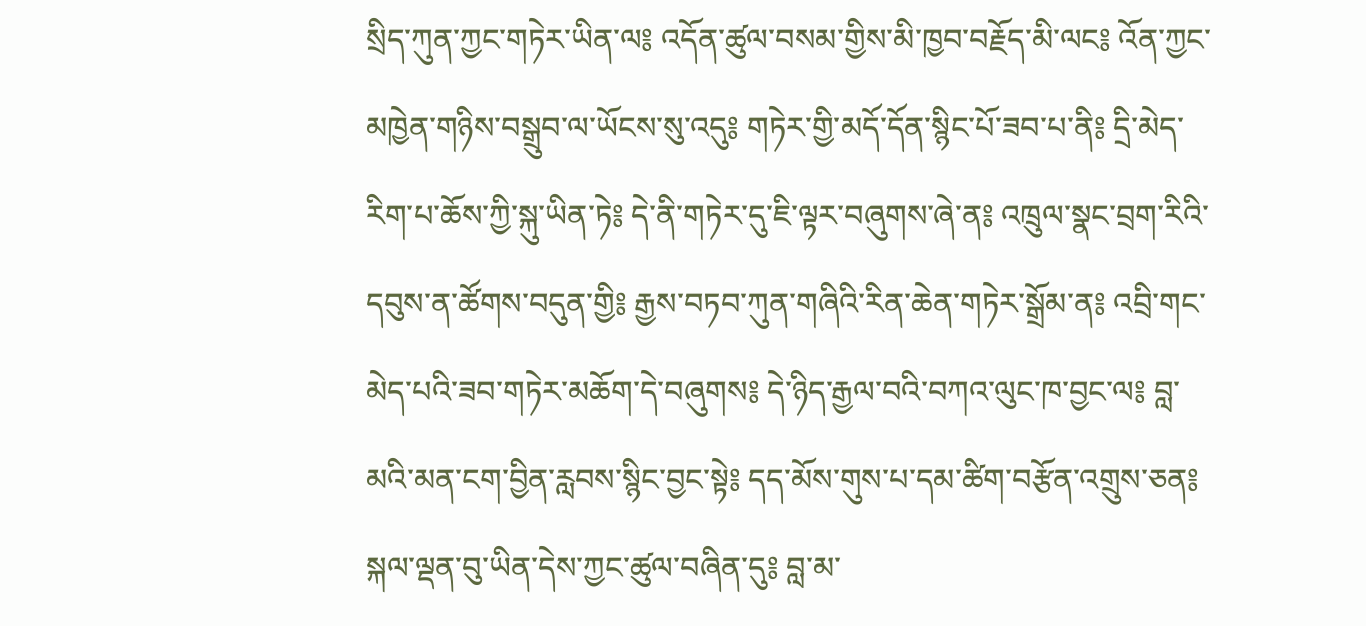སྲིད་ཀུན་ཀྱང་གཏེར་ཡིན་ལ༔ འདོན་ཚུལ་བསམ་གྱིས་མི་ཁྱབ་བརྗོད་མི་ལང༔ འོན་ཀྱང་མཁྱེན་གཉིས་བསྒྲུབ་ལ་ཡོངས་སུ་འདུ༔ གཏེར་གྱི་མདོ་དོན་སྙིང་པོ་ཟབ་པ་ནི༔ དྲི་མེད་རིག་པ་ཆོས་ཀྱི་སྐུ་ཡིན་ཏེ༔ དེ་ནི་གཏེར་དུ་ཇི་ལྟར་བཞུགས་ཞེ་ན༔ འཁྲུལ་སྣང་བྲག་རིའི་དབུས་ན་ཚོགས་བདུན་གྱི༔ རྒྱས་བཏབ་ཀུན་གཞིའི་རིན་ཆེན་གཏེར་སྒྲོམ་ན༔ འབྲི་གང་མེད་པའི་ཟབ་གཏེར་མཆོག་དེ་བཞུགས༔ དེ་ཉིད་རྒྱལ་བའི་བཀའ་ལུང་ཁ་བྱང་ལ༔ བླ་མའི་མན་ངག་བྱིན་རླབས་སྙིང་བྱང་སྟེ༔ དད་མོས་གུས་པ་དམ་ཚིག་བརྩོན་འགྲུས་ཅན༔ སྐལ་ལྡན་བུ་ཡིན་དེས་ཀྱང་ཚུལ་བཞིན་དུ༔ བླ་མ་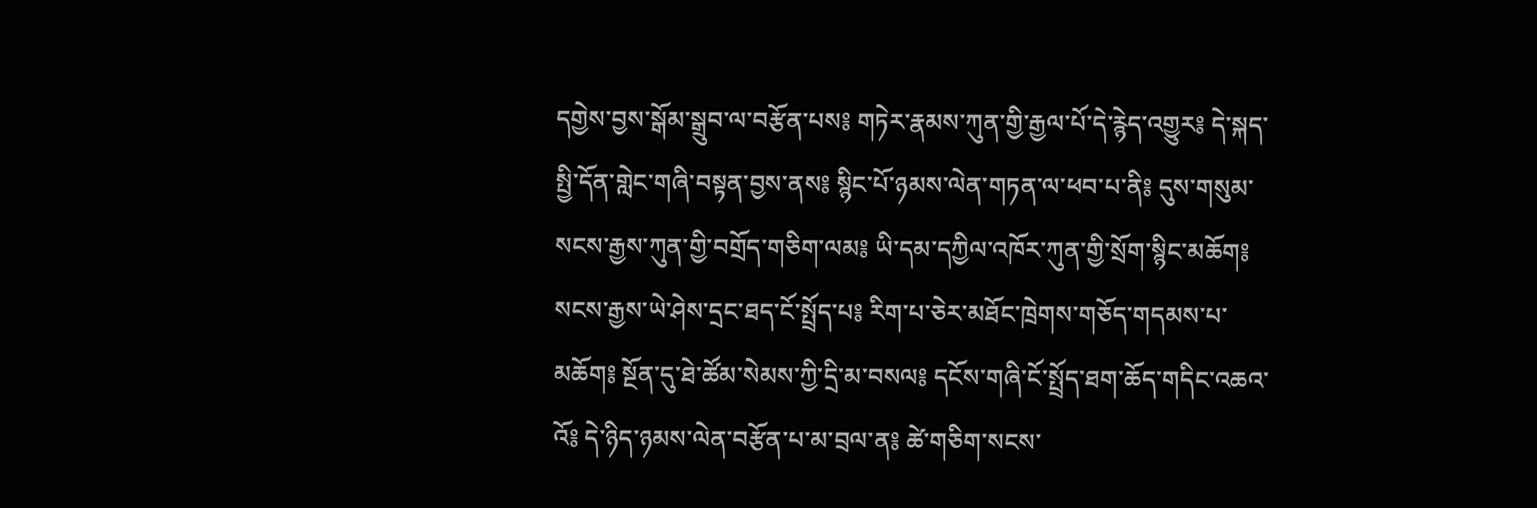དགྱེས་བྱས་སྒོམ་སྒྲུབ་ལ་བརྩོན་པས༔ གཏེར་རྣམས་ཀུན་གྱི་རྒྱལ་པོ་དེ་རྙེད་འགྱུར༔ དེ་སྐད་སྤྱི་དོན་གླེང་གཞི་བསྟན་བྱས་ནས༔ སྙིང་པོ་ཉམས་ལེན་གཏན་ལ་ཕབ་པ་ནི༔ དུས་གསུམ་སངས་རྒྱས་ཀུན་གྱི་བགྲོད་གཅིག་ལམ༔ ཡི་དམ་དཀྱིལ་འཁོར་ཀུན་གྱི་སྲོག་སྙིང་མཆོག༔ སངས་རྒྱས་ཡེ་ཤེས་དྲང་ཐད་ངོ་སྤྲོད་པ༔ རིག་པ་ཅེར་མཐོང་ཁྲེགས་གཅོད་གདམས་པ་མཆོག༔ སྔོན་དུ་ཐེ་ཚོམ་སེམས་ཀྱི་དྲི་མ་བསལ༔ དངོས་གཞི་ངོ་སྤྲོད་ཐག་ཆོད་གདིང་འཆའ་འོ༔ དེ་ཉིད་ཉམས་ལེན་བརྩོན་པ་མ་བྲལ་ན༔ ཚེ་གཅིག་སངས་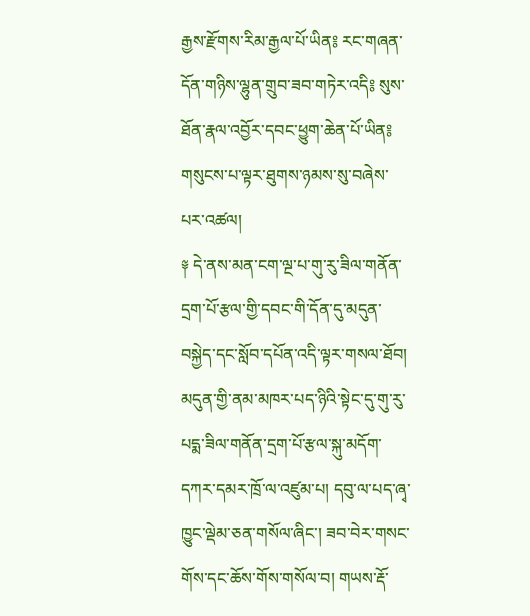རྒྱས་རྫོགས་རིམ་རྒྱལ་པོ་ཡིན༔ རང་གཞན་དོན་གཉིས་ལྷུན་གྲུབ་ཟབ་གཏེར་འདི༔ སུས་ཐོན་རྣལ་འབྱོར་དབང་ཕྱུག་ཆེན་པོ་ཡིན༔ གསུངས་པ་ལྟར་ཐུགས་ཉམས་སུ་བཞེས་པར་འཚལ།
༈ དེ་ནས་མན་ངག་ལྔ་པ་གུ་རུ་ཟིལ་གནོན་དྲག་པོ་རྩལ་གྱི་དབང་གི་དོན་དུ་མདུན་བསྐྱེད་དང་སློབ་དཔོན་འདི་ལྟར་གསལ་ཐོབ།
མདུན་གྱི་ནམ་མཁར་པད་ཉིའི་སྟེང་དུ་གུ་རུ་པདྨ་ཟིལ་གནོན་དྲག་པོ་རྩལ་སྐུ་མདོག་དཀར་དམར་ཁྲོ་ལ་འཛུམ་པ། དབུ་ལ་པད་ཞྭ་ཁྱུང་ལྡེམ་ཅན་གསོལ་ཞིང་། ཟབ་བེར་གསང་གོས་དང་ཆོས་གོས་གསོལ་བ། གཡས་རྡོ་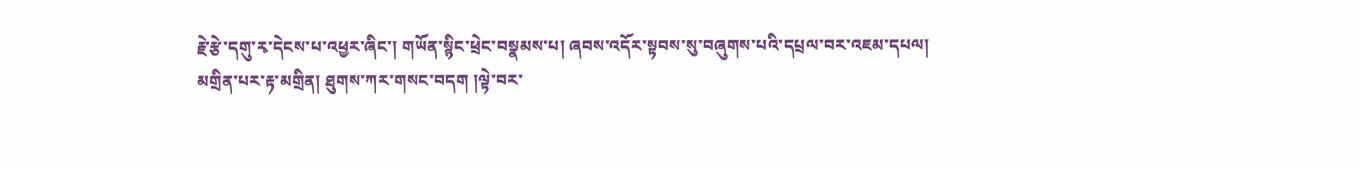རྗེ་རྩེ་དགུ་རྭ་དེངས་པ་འཕྱར་ཞིང་། གཡོན་སྙིང་ཕྲེང་བསྣམས་པ། ཞབས་འདོར་སྟབས་སུ་བཞུགས་པའི་དཔྲལ་བར་འཇམ་དཔལ། མགྲིན་པར་རྟ་མགྲིན། ཐུགས་ཀར་གསང་བདག །ལྟེ་བར་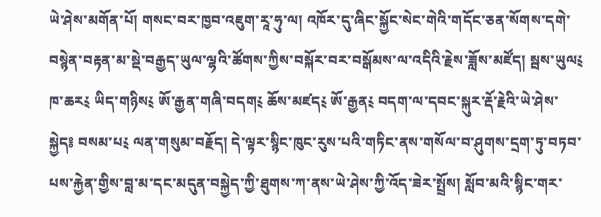ཡེ་ཤེས་མགོན་པོ། གསང་བར་ཁྱབ་འཇུག་རཱ་ཧུ་ལ། འཁོར་དུ་ཞིང་སྐྱོང་སེང་གེའི་གདོང་ཅན་སོགས་དགེ་བསྙེན་བརྟན་མ་སྡེ་བརྒྱད་ཡུལ་ལྷའི་ཚོགས་ཀྱིས་བསྐོར་བར་བསྒོམས་ལ་འདིའི་རྗེས་ཟློས་མཛོད། སྦས་ཡུལ༴ ཁ་ཆར༴ ཡིད་གཉིས༴ ཨོ་རྒྱན་གཞི་བདག༴ ཆོས་མཛད༴ ཨོ་རྒྱན༴ བདག་ལ་དབང་སྐུར་རྡོ་རྗེའི་ཡེ་ཤེས་སྐྱེད༔ བསམ་པ༴ ལན་གསུམ་བརྗོད། དེ་ལྟར་སྙིང་ཁུང་རུས་པའི་གཏིང་ནས་གསོལ་བ་ཤུགས་དྲག་ཏུ་བཏབ་པས་རྐྱེན་གྱིས་བླ་མ་དང་མདུན་བསྐྱེད་ཀྱི་ཐུགས་ཀ་ནས་ཡེ་ཤེས་ཀྱི་འོད་ཟེར་སྤྲོས། སློབ་མའི་སྙིང་གར་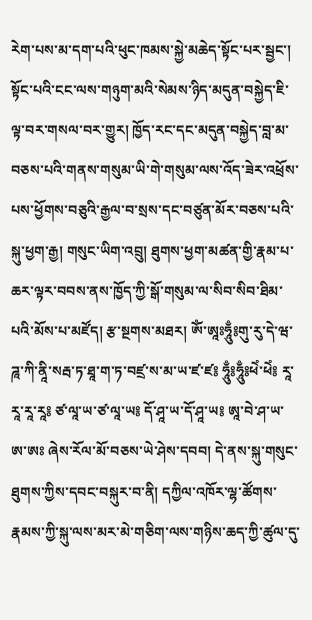རེག་པས་མ་དག་པའི་ཕུང་ཁམས་སྐྱེ་མཆེད་སྟོང་པར་སྦྱང་། སྟོང་པའི་ངང་ལས་གཉུག་མའི་སེམས་ཉིད་མདུན་བསྐྱེད་ཇི་ལྟ་བར་གསལ་བར་གྱུར། ཁྱོད་རང་དང་མདུན་བསྐྱེད་བླ་མ་བཅས་པའི་གནས་གསུམ་ཡི་གེ་གསུམ་ལས་འོད་ཟེར་འཕྲོས་པས་ཕྱོགས་བཅུའི་རྒྱལ་བ་སྲས་དང་བཙུན་མོར་བཅས་པའི་སྐུ་ཕྱག་རྒྱ། གསུང་ཡིག་འབྲུ། ཐུགས་ཕྱག་མཚན་གྱི་རྣམ་པ་ཆར་ལྟར་བབས་ནས་ཁྱོད་ཀྱི་སྒོ་གསུམ་ལ་སིབ་སིབ་ཐིམ་པའི་མོས་པ་མཛོད། རྩ་སྔགས་མཐར། ཨོཾ་ཨཱཿཧཱུྃ༔གུ་རུ་དེ་ཝ་ཌཱ་ཀི་ནཱི་སརྦ་ཏ་ཐཱ་ག་ཏ་བཛྲ་ས་མ་ཡ་ཛ་ཛ༔ ཧཱུྃ༔ཧཱུྃ༔ཕེཾ་ཕེཾ༔ རཱ་རཱ་རཱ་རཱ༔ ཙ་ལཱ་ཡ་ཙ་ལཱ་ཡ༔ དོ་ཤཱ་ཡ་དོ་ཤཱ་ཡ༔ ཨཱ་བེ་ཤ་ཡ་ཨ་ཨཿ ཞེས་རོལ་མོ་བཅས་ཡེ་ཤེས་དབབ། དེ་ནས་སྐུ་གསུང་ཐུགས་ཀྱིས་དབང་བསྐུར་བ་ནི། དཀྱིལ་འཁོར་ལྷ་ཚོགས་རྣམས་ཀྱི་སྐུ་ལས་མར་མེ་གཅིག་ལས་གཉིས་ཆད་ཀྱི་ཚུལ་དུ་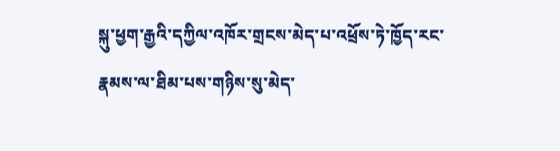སྐུ་ཕྱག་རྒྱའི་དཀྱིལ་འཁོར་གྲངས་མེད་པ་འཕྲོས་ཏེ་ཁྱོད་རང་རྣམས་ལ་ཐིམ་པས་གཉིས་སུ་མེད་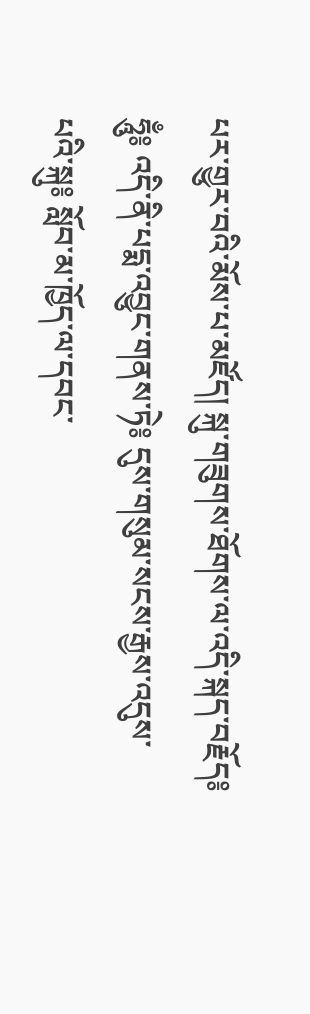པར་གྱུར་བའི་མོས་པ་མཛོད། སྐུ་གཟུགས་ཐོགས་ལ་འདི་སྐད་བརྗོད༔ ཧཱུྃ༔ འདི་ནི་པདྨ་འབྱུང་གནས་ཏེ༔ དུས་གསུམ་སངས་རྒྱས་འདུས་པའི་སྐུ༔ སློབ་མ་ཁྱོད་ལ་དབང་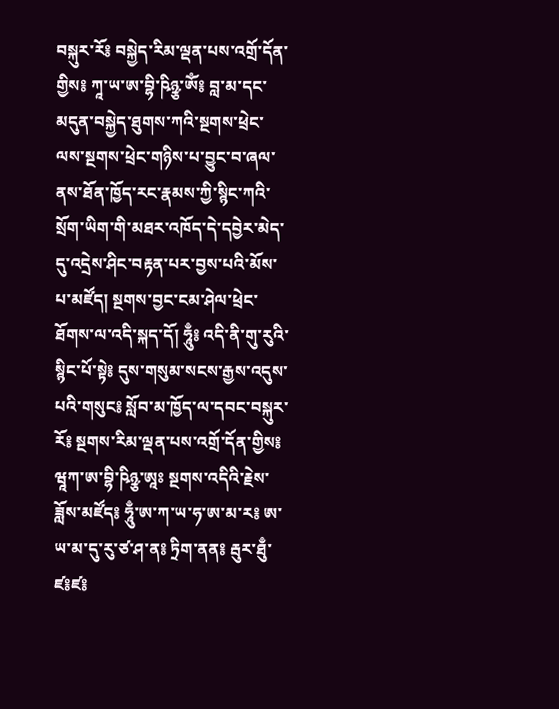བསྐུར་རོ༔ བསྐྱེད་རིམ་ལྡན་པས་འགྲོ་དོན་གྱིས༔ ཀཱ་ཡ་ཨ་བྷི་ཥིཉྩ་ཨོཾ༔ བླ་མ་དང་མདུན་བསྐྱེད་ཐུགས་ཀའི་སྔགས་ཕྲེང་ལས་སྔགས་ཕྲེང་གཉིས་པ་བྱུང་བ་ཞལ་ནས་ཐོན་ཁྱོད་རང་རྣམས་ཀྱི་སྙིང་ཀའི་སྲོག་ཡིག་གི་མཐར་འཁོད་དེ་དབྱེར་མེད་དུ་འདྲེས་ཤིང་བརྟན་པར་བྱས་པའི་མོས་པ་མཛོད། སྔགས་བྱང་ངམ་ཤེལ་ཕྲེང་ཐོགས་ལ་འདི་སྐད་དོ། ཧཱུྃ༔ འདི་ནི་གུ་རུའི་སྙིང་པོ་སྟེ༔ དུས་གསུམ་སངས་རྒྱས་འདུས་པའི་གསུང༔ སློབ་མ་ཁྱོད་ལ་དབང་བསྐུར་རོ༔ སྔགས་རིམ་ལྡན་པས་འགྲོ་དོན་གྱིས༔ ཝཱཀ་ཨ་བྷི་ཥིཉྩ་ཨཱཿ སྔགས་འདིའི་རྗེས་ཟློས་མཛོད༔ ཧཱུྃ་ཨ་ཀ་ཡ་ཧ་ཨ་མ་ར༔ ཨ་ཡ་མ་དུ་རུ་ཙ་ཤ་ན༔ ཏྲིག་ནན༔ རྦུར་ཐུྃ་ཛ༔ཛ༔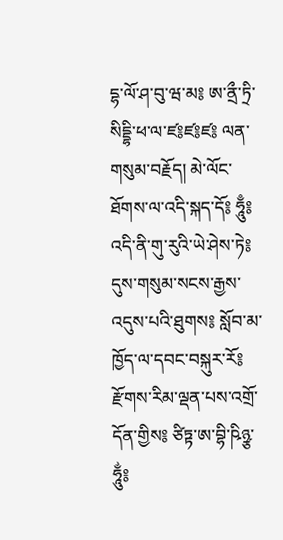དྷ་ལོ་ཤ་བུ་ཝ་མ༔ ཨ་ནྲྀ་ཏྲི་སིདྡྷི་ཕ་ལ་ཛ༔ཛ༔ཛ༔ ལན་གསུམ་བརྗོད། མེ་ལོང་ཐོགས་ལ་འདི་སྐད་དོ༔ ཧཱུྃ༔ འདི་ནི་གུ་རུའི་ཡེ་ཤེས་ཏེ༔ དུས་གསུམ་སངས་རྒྱས་འདུས་པའི་ཐུགས༔ སློབ་མ་ཁྱོད་ལ་དབང་བསྐུར་རོ༔ རྫོགས་རིམ་ལྡན་པས་འགྲོ་དོན་གྱིས༔ ཙིཏྟ་ཨ་བྷི་ཥིཉྩ་ཧཱུྂ༔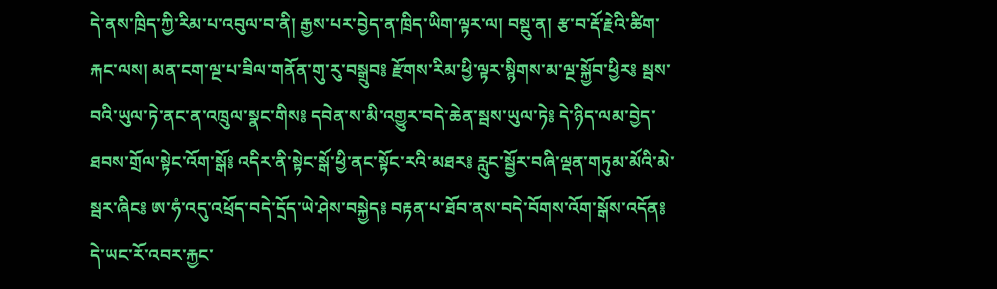དེ་ནས་ཁྲིད་ཀྱི་རིམ་པ་འབུལ་བ་ནི། རྒྱས་པར་བྱེད་ན་ཁྲིད་ཡིག་ལྟར་ལ། བསྡུ་ན། རྩ་བ་རྡོ་རྗེའི་ཚིག་རྐང་ལས། མན་ངག་ལྔ་པ་ཟིལ་གནོན་གུ་རུ་བསྒྲུབ༔ རྫོགས་རིམ་ཕྱི་ལྟར་སྙིགས་མ་ལྔ་སྐྱོབ་ཕྱིར༔ སྦས་བའི་ཡུལ་ཏེ་ནང་ན་འཁྲུལ་སྣང་གིས༔ དབེན་ས་མི་འགྱུར་བདེ་ཆེན་སྦས་ཡུལ་ཏེ༔ དེ་ཉིད་ལམ་བྱེད་ཐབས་གྲོལ་སྟེང་འོག་སྒོ༔ འདིར་ནི་སྟེང་སྒོ་ཕྱི་ནང་སྟོང་རའི་མཐར༔ རླུང་སྦྱོར་བཞི་ལྡན་གཏུམ་མོའི་མེ་སྦར་ཞིང༔ ཨ་ཧཾ་འདུ་འཕྲོད་བདེ་དྲོད་ཡེ་ཤེས་བསྐྱེད༔ བརྟན་པ་ཐོབ་ནས་བདེ་བོགས་འོག་སྒོས་འདོན༔ དེ་ཡང་རོ་འབར་རྐྱང་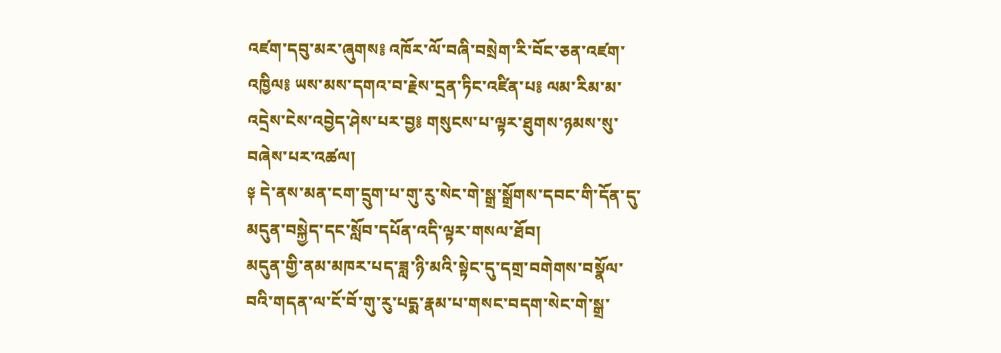འཛག་དབུ་མར་ཞུགས༔ འཁོར་ལོ་བཞི་བསྲེག་རི་བོང་ཅན་འཛག་འཁྱིལ༔ ཡས་མས་དགའ་བ་རྗེས་དྲན་ཏིང་འཛིན་པ༔ ལམ་རིམ་མ་འདྲེས་ངེས་འབྱེད་ཤེས་པར་བྱ༔ གསུངས་པ་ལྟར་ཐུགས་ཉམས་སུ་བཞེས་པར་འཚལ།
༈ དེ་ནས་མན་ངག་དྲུག་པ་གུ་རུ་སེང་གེ་སྒྲ་སྒྲོགས་དབང་གི་དོན་དུ་མདུན་བསྐྱེད་དང་སློབ་དཔོན་འདི་ལྟར་གསལ་ཐོབ།
མདུན་གྱི་ནམ་མཁར་པད་ཟླ་ཉི་མའི་སྟེང་དུ་དགྲ་བགེགས་བསྣོལ་བའི་གདན་ལ་ངོ་བོ་གུ་རུ་པདྨ་རྣམ་པ་གསང་བདག་སེང་གེ་སྒྲ་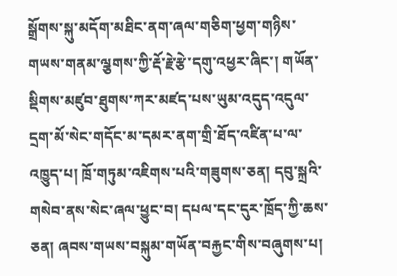སྒྲོགས་སྐུ་མདོག་མཐིང་ནག་ཞལ་གཅིག་ཕྱག་གཉིས་གཡས་གནམ་ལྕགས་ཀྱི་རྡོ་རྗེ་རྩེ་དགུ་འཕྱར་ཞིང་། གཡོན་སྡིགས་མཛུབ་ཐུགས་ཀར་མཛད་པས་ཡུམ་འདུད་འདུལ་དྲག་མོ་སེང་གདོང་མ་དམར་ནག་གྲི་ཐོད་འཛིན་པ་ལ་འཁྱུད་པ། ཁྲོ་གཏུམ་འཇིགས་པའི་གཟུགས་ཅན། དབུ་སྐྲའི་གསེབ་ནས་སེང་ཞལ་ཕྱུང་བ། དཔལ་དང་དུར་ཁྲོད་ཀྱི་ཆས་ཅན། ཞབས་གཡས་བསྐུམ་གཡོན་བརྐྱང་གིས་བཞུགས་པ།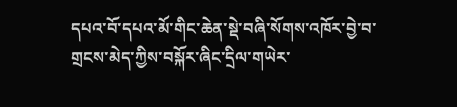དཔའ་བོ་དཔའ་མོ་གིང་ཆེན་སྡེ་བཞི་སོགས་འཁོར་བྱེ་བ་གྲངས་མེད་ཀྱིས་བསྐོར་ཞིང་དྲིལ་གཡེར་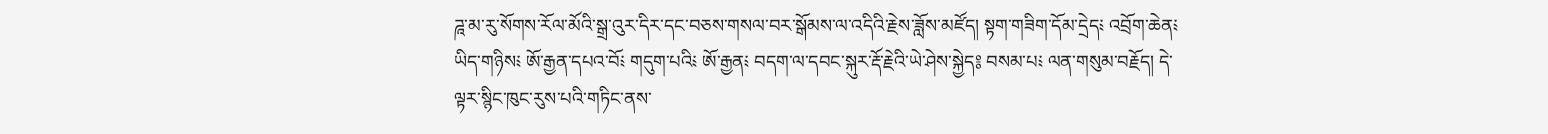ཌཱ་མ་རུ་སོགས་རོལ་མོའི་སྒྲ་འུར་དིར་དང་བཅས་གསལ་བར་སྒོམས་ལ་འདིའི་རྗེས་ཟློས་མཛོད། སྟག་གཟིག་དོམ་དྲེད༴ འབྲོག་ཆེན༴ ཡིད་གཉིས༴ ཨོ་རྒྱན་དཔའ་བོ༴ གདུག་པའི༴ ཨོ་རྒྱན༴ བདག་ལ་དབང་སྐུར་རྡོ་རྗེའི་ཡེ་ཤེས་སྐྱེད༔ བསམ་པ༴ ལན་གསུམ་བརྗོད། དེ་ལྟར་སྙིང་ཁུང་རུས་པའི་གཏིང་ནས་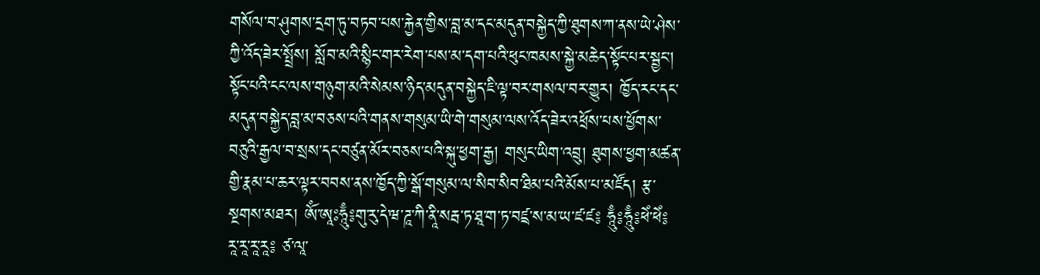གསོལ་བ་ཤུགས་དྲག་ཏུ་བཏབ་པས་རྐྱེན་གྱིས་བླ་མ་དང་མདུན་བསྐྱེད་ཀྱི་ཐུགས་ཀ་ནས་ཡེ་ཤེས་ཀྱི་འོད་ཟེར་སྤྲོས། སློབ་མའི་སྙིང་གར་རེག་པས་མ་དག་པའི་ཕུང་ཁམས་སྐྱེ་མཆེད་སྟོང་པར་སྦྱང་། སྟོང་པའི་ངང་ལས་གཉུག་མའི་སེམས་ཉིད་མདུན་བསྐྱེད་ཇི་ལྟ་བར་གསལ་བར་གྱུར། ཁྱོད་རང་དང་མདུན་བསྐྱེད་བླ་མ་བཅས་པའི་གནས་གསུམ་ཡི་གེ་གསུམ་ལས་འོད་ཟེར་འཕྲོས་པས་ཕྱོགས་བཅུའི་རྒྱལ་བ་སྲས་དང་བཙུན་མོར་བཅས་པའི་སྐུ་ཕྱག་རྒྱ། གསུང་ཡིག་འབྲུ། ཐུགས་ཕྱག་མཚན་གྱི་རྣམ་པ་ཆར་ལྟར་བབས་ནས་ཁྱོད་ཀྱི་སྒོ་གསུམ་ལ་སིབ་སིབ་ཐིམ་པའི་མོས་པ་མཛོད། རྩ་སྔགས་མཐར། ཨོཾ་ཨཱཿཧཱུྃ༔གུ་རུ་དེ་ཝ་ཌཱ་ཀི་ནཱི་སརྦ་ཏ་ཐཱ་ག་ཏ་བཛྲ་ས་མ་ཡ་ཛ་ཛ༔ ཧཱུྃ༔ཧཱུྃ༔ཕེཾ་ཕེཾ༔ རཱ་རཱ་རཱ་རཱ༔ ཙ་ལཱ་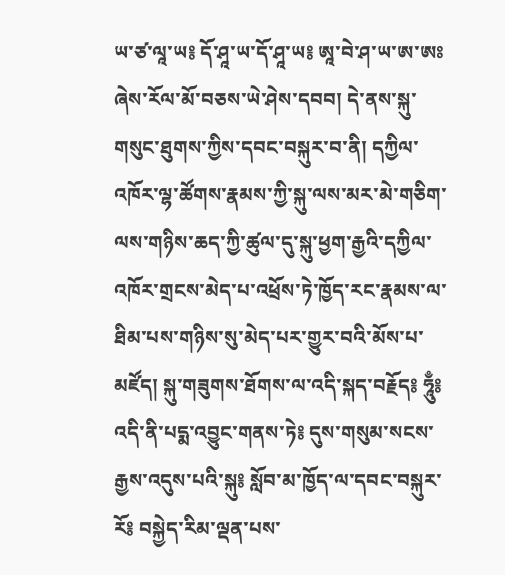ཡ་ཙ་ལཱ་ཡ༔ དོ་ཤཱ་ཡ་དོ་ཤཱ་ཡ༔ ཨཱ་བེ་ཤ་ཡ་ཨ་ཨཿ ཞེས་རོལ་མོ་བཅས་ཡེ་ཤེས་དབབ། དེ་ནས་སྐུ་གསུང་ཐུགས་ཀྱིས་དབང་བསྐུར་བ་ནི། དཀྱིལ་འཁོར་ལྷ་ཚོགས་རྣམས་ཀྱི་སྐུ་ལས་མར་མེ་གཅིག་ལས་གཉིས་ཆད་ཀྱི་ཚུལ་དུ་སྐུ་ཕྱག་རྒྱའི་དཀྱིལ་འཁོར་གྲངས་མེད་པ་འཕྲོས་ཏེ་ཁྱོད་རང་རྣམས་ལ་ཐིམ་པས་གཉིས་སུ་མེད་པར་གྱུར་བའི་མོས་པ་མཛོད། སྐུ་གཟུགས་ཐོགས་ལ་འདི་སྐད་བརྗོད༔ ཧཱུྃ༔ འདི་ནི་པདྨ་འབྱུང་གནས་ཏེ༔ དུས་གསུམ་སངས་རྒྱས་འདུས་པའི་སྐུ༔ སློབ་མ་ཁྱོད་ལ་དབང་བསྐུར་རོ༔ བསྐྱེད་རིམ་ལྡན་པས་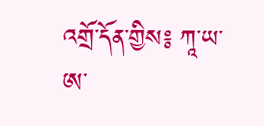འགྲོ་དོན་གྱིས༔ ཀཱ་ཡ་ཨ་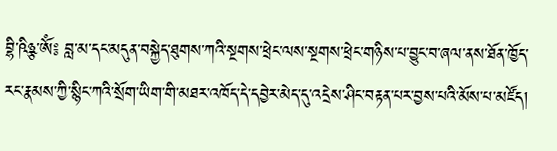བྷི་ཥིཉྩ་ཨོཾ༔ བླ་མ་དང་མདུན་བསྐྱེད་ཐུགས་ཀའི་སྔགས་ཕྲེང་ལས་སྔགས་ཕྲེང་གཉིས་པ་བྱུང་བ་ཞལ་ནས་ཐོན་ཁྱོད་རང་རྣམས་ཀྱི་སྙིང་ཀའི་སྲོག་ཡིག་གི་མཐར་འཁོད་དེ་དབྱེར་མེད་དུ་འདྲེས་ཤིང་བརྟན་པར་བྱས་པའི་མོས་པ་མཛོད།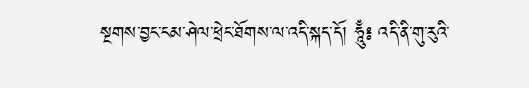སྔགས་བྱང་ངམ་ཤེལ་ཕྲེང་ཐོགས་ལ་འདི་སྐད་དོ། ཧཱུྃ༔ འདི་ནི་གུ་རུའི་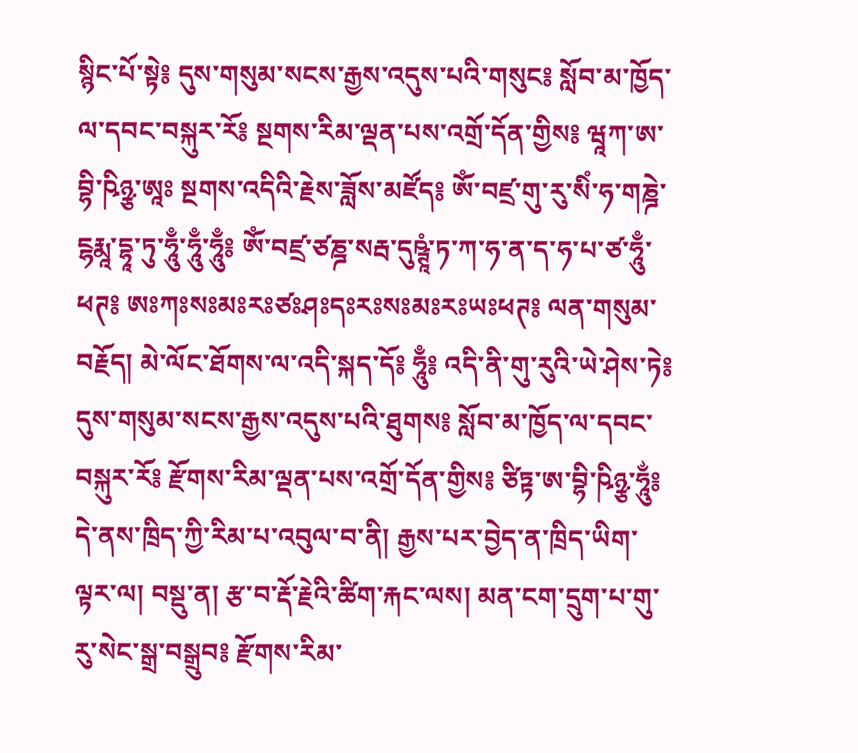སྙིང་པོ་སྟེ༔ དུས་གསུམ་སངས་རྒྱས་འདུས་པའི་གསུང༔ སློབ་མ་ཁྱོད་ལ་དབང་བསྐུར་རོ༔ སྔགས་རིམ་ལྡན་པས་འགྲོ་དོན་གྱིས༔ ཝཱཀ་ཨ་བྷི་ཥིཉྩ་ཨཱཿ སྔགས་འདིའི་རྗེས་ཟློས་མཛོད༔ ཨོཾ་བཛྲ་གུ་རུ་སིཾ་ཧ་གཎྜེ་ངྷརྨཱ་དྷཱ་ཏུ་ཧཱུྃ་ཧཱུྃ་ཧཱུྃ༔ ཨོཾ་བཛྲ་ཙཎྜ་སརྦ་དུཥྚཱཾ་ཏ་ཀ་ཧ་ན་ད་ཧ་པ་ཙ་ཧཱུྃ་ཕཊ༔ ཨཿཀཿསཿམཿརཿཙཿཤཿདཿརཿསཿམཿརཿཡཿཕཊ༔ ལན་གསུམ་བརྗོད། མེ་ལོང་ཐོགས་ལ་འདི་སྐད་དོ༔ ཧཱུྃ༔ འདི་ནི་གུ་རུའི་ཡེ་ཤེས་ཏེ༔ དུས་གསུམ་སངས་རྒྱས་འདུས་པའི་ཐུགས༔ སློབ་མ་ཁྱོད་ལ་དབང་བསྐུར་རོ༔ རྫོགས་རིམ་ལྡན་པས་འགྲོ་དོན་གྱིས༔ ཙིཏྟ་ཨ་བྷི་ཥིཉྩ་ཧཱུྂ༔ དེ་ནས་ཁྲིད་ཀྱི་རིམ་པ་འབུལ་བ་ནི། རྒྱས་པར་བྱེད་ན་ཁྲིད་ཡིག་ལྟར་ལ། བསྡུ་ན། རྩ་བ་རྡོ་རྗེའི་ཚིག་རྐང་ལས། མན་ངག་དྲུག་པ་གུ་རུ་སེང་སྒྲ་བསྒྲུབ༔ རྫོགས་རིམ་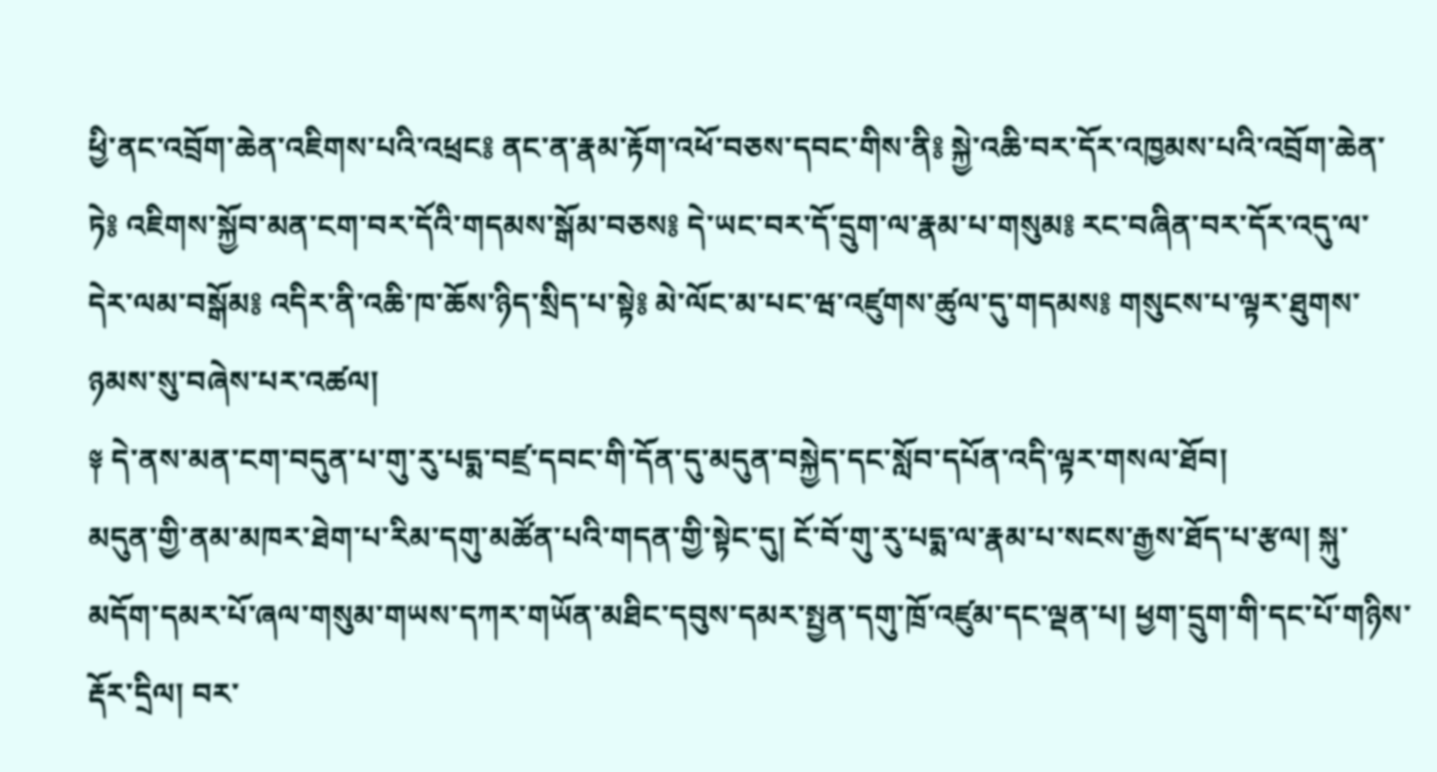ཕྱི་ནང་འབྲོག་ཆེན་འཇིགས་པའི་འཕྲང༔ ནང་ན་རྣམ་རྟོག་འཕོ་བཅས་དབང་གིས་ནི༔ སྐྱེ་འཆི་བར་དོར་འཁྱམས་པའི་འབྲོག་ཆེན་ཏེ༔ འཇིགས་སྐྱོབ་མན་ངག་བར་དོའི་གདམས་སྒོམ་བཅས༔ དེ་ཡང་བར་དོ་དྲུག་ལ་རྣམ་པ་གསུམ༔ རང་བཞིན་བར་དོར་འདུ་ལ་དེར་ལམ་བསྒོམ༔ འདིར་ནི་འཆི་ཁ་ཆོས་ཉིད་སྲིད་པ་སྟེ༔ མེ་ལོང་མ་པང་ཝ་འཛུགས་ཚུལ་དུ་གདམས༔ གསུངས་པ་ལྟར་ཐུགས་ཉམས་སུ་བཞེས་པར་འཚལ།
༈ དེ་ནས་མན་ངག་བདུན་པ་གུ་རུ་པདྨ་བཛྲ་དབང་གི་དོན་དུ་མདུན་བསྐྱེད་དང་སློབ་དཔོན་འདི་ལྟར་གསལ་ཐོབ།
མདུན་གྱི་ནམ་མཁར་ཐེག་པ་རིམ་དགུ་མཚོན་པའི་གདན་གྱི་སྟེང་དུ། ངོ་བོ་གུ་རུ་པདྨ་ལ་རྣམ་པ་སངས་རྒྱས་ཐོད་པ་རྩལ། སྐུ་མདོག་དམར་པོ་ཞལ་གསུམ་གཡས་དཀར་གཡོན་མཐིང་དབུས་དམར་སྤྱན་དགུ་ཁྲོ་འཛུམ་དང་ལྡན་པ། ཕྱག་དྲུག་གི་དང་པོ་གཉིས་རྡོར་དྲིལ། བར་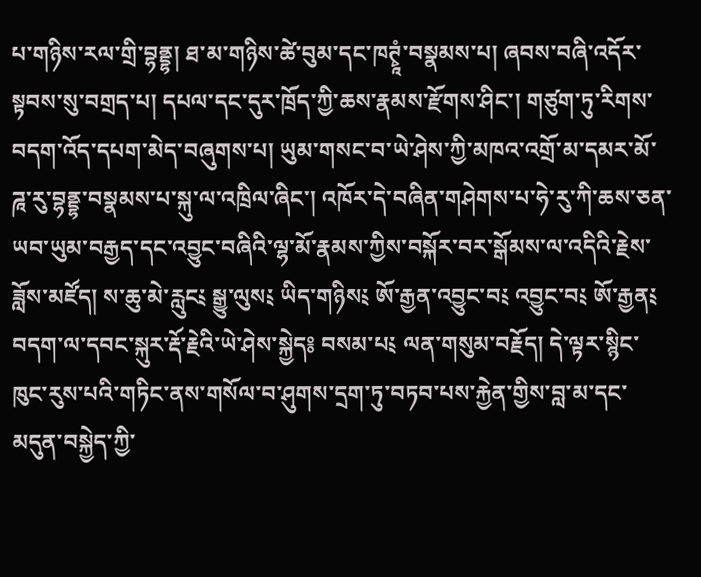པ་གཉིས་རལ་གྲི་བྷནྡྷ། ཐ་མ་གཉིས་ཚེ་བུམ་དང་ཁཊྭཱཾ་བསྣམས་པ། ཞབས་བཞི་འདོར་སྟབས་སུ་བགྲད་པ། དཔལ་དང་དུར་ཁྲོད་ཀྱི་ཆས་རྣམས་རྫོགས་ཤིང་། གཙུག་ཏུ་རིགས་བདག་འོད་དཔག་མེད་བཞུགས་པ། ཡུམ་གསང་བ་ཡེ་ཤེས་ཀྱི་མཁའ་འགྲོ་མ་དམར་མོ་ཌཱ་རུ་བྷནྡྷ་བསྣམས་པ་སྐུ་ལ་འཁྲིལ་ཞིང་། འཁོར་དེ་བཞིན་གཤེགས་པ་ཧེ་རུ་ཀི་ཆས་ཅན་ཡབ་ཡུམ་བརྒྱད་དང་འབྱུང་བཞིའི་ལྷ་མོ་རྣམས་ཀྱིས་བསྐོར་བར་སྒོམས་ལ་འདིའི་རྗེས་ཟློས་མཛོད། ས་ཆུ་མེ་རླུང༴ སྒྱུ་ལུས༴ ཡིད་གཉིས༴ ཨོ་རྒྱན་འབྱུང་བ༴ འབྱུང་བ༴ ཨོ་རྒྱན༴ བདག་ལ་དབང་སྐུར་རྡོ་རྗེའི་ཡེ་ཤེས་སྐྱེད༔ བསམ་པ༴ ལན་གསུམ་བརྗོད། དེ་ལྟར་སྙིང་ཁུང་རུས་པའི་གཏིང་ནས་གསོལ་བ་ཤུགས་དྲག་ཏུ་བཏབ་པས་རྐྱེན་གྱིས་བླ་མ་དང་མདུན་བསྐྱེད་ཀྱི་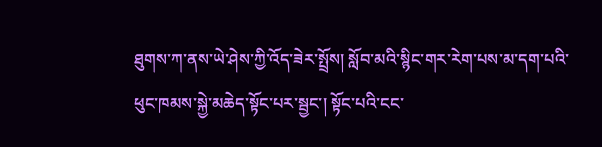ཐུགས་ཀ་ནས་ཡེ་ཤེས་ཀྱི་འོད་ཟེར་སྤྲོས། སློབ་མའི་སྙིང་གར་རེག་པས་མ་དག་པའི་ཕུང་ཁམས་སྐྱེ་མཆེད་སྟོང་པར་སྦྱང་། སྟོང་པའི་ངང་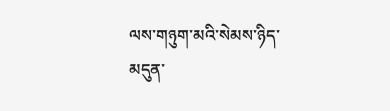ལས་གཉུག་མའི་སེམས་ཉིད་མདུན་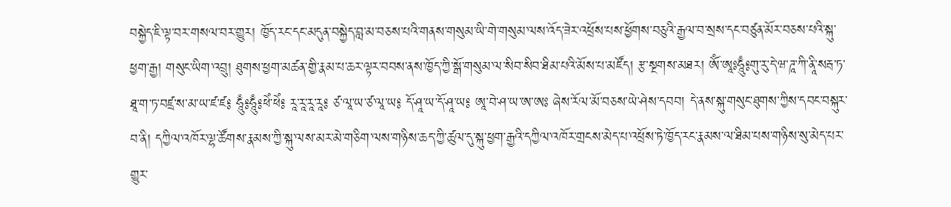བསྐྱེད་ཇི་ལྟ་བར་གསལ་བར་གྱུར། ཁྱོད་རང་དང་མདུན་བསྐྱེད་བླ་མ་བཅས་པའི་གནས་གསུམ་ཡི་གེ་གསུམ་ལས་འོད་ཟེར་འཕྲོས་པས་ཕྱོགས་བཅུའི་རྒྱལ་བ་སྲས་དང་བཙུན་མོར་བཅས་པའི་སྐུ་ཕྱག་རྒྱ། གསུང་ཡིག་འབྲུ། ཐུགས་ཕྱག་མཚན་གྱི་རྣམ་པ་ཆར་ལྟར་བབས་ནས་ཁྱོད་ཀྱི་སྒོ་གསུམ་ལ་སིབ་སིབ་ཐིམ་པའི་མོས་པ་མཛོད། རྩ་སྔགས་མཐར། ཨོཾ་ཨཱཿཧཱུྃ༔གུ་རུ་དེ་ཝ་ཌཱ་ཀི་ནཱི་སརྦ་ཏ་ཐཱ་ག་ཏ་བཛྲ་ས་མ་ཡ་ཛ་ཛ༔ ཧཱུྃ༔ཧཱུྃ༔ཕེཾ་ཕེཾ༔ རཱ་རཱ་རཱ་རཱ༔ ཙ་ལཱ་ཡ་ཙ་ལཱ་ཡ༔ དོ་ཤཱ་ཡ་དོ་ཤཱ་ཡ༔ ཨཱ་བེ་ཤ་ཡ་ཨ་ཨཿ ཞེས་རོལ་མོ་བཅས་ཡེ་ཤེས་དབབ། དེ་ནས་སྐུ་གསུང་ཐུགས་ཀྱིས་དབང་བསྐུར་བ་ནི། དཀྱིལ་འཁོར་ལྷ་ཚོགས་རྣམས་ཀྱི་སྐུ་ལས་མར་མེ་གཅིག་ལས་གཉིས་ཆད་ཀྱི་ཚུལ་དུ་སྐུ་ཕྱག་རྒྱའི་དཀྱིལ་འཁོར་གྲངས་མེད་པ་འཕྲོས་ཏེ་ཁྱོད་རང་རྣམས་ལ་ཐིམ་པས་གཉིས་སུ་མེད་པར་གྱུར་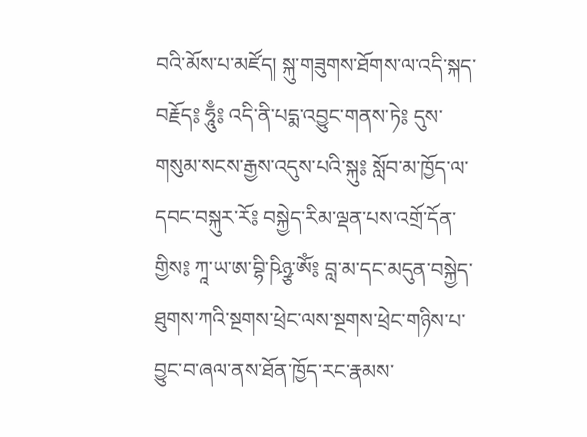བའི་མོས་པ་མཛོད། སྐུ་གཟུགས་ཐོགས་ལ་འདི་སྐད་བརྗོད༔ ཧཱུྃ༔ འདི་ནི་པདྨ་འབྱུང་གནས་ཏེ༔ དུས་གསུམ་སངས་རྒྱས་འདུས་པའི་སྐུ༔ སློབ་མ་ཁྱོད་ལ་དབང་བསྐུར་རོ༔ བསྐྱེད་རིམ་ལྡན་པས་འགྲོ་དོན་གྱིས༔ ཀཱ་ཡ་ཨ་བྷི་ཥིཉྩ་ཨོཾ༔ བླ་མ་དང་མདུན་བསྐྱེད་ཐུགས་ཀའི་སྔགས་ཕྲེང་ལས་སྔགས་ཕྲེང་གཉིས་པ་བྱུང་བ་ཞལ་ནས་ཐོན་ཁྱོད་རང་རྣམས་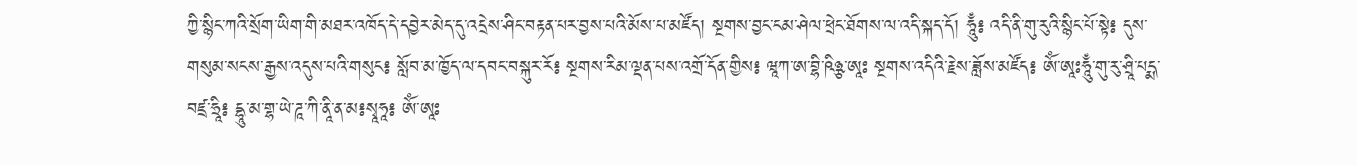ཀྱི་སྙིང་ཀའི་སྲོག་ཡིག་གི་མཐར་འཁོད་དེ་དབྱེར་མེད་དུ་འདྲེས་ཤིང་བརྟན་པར་བྱས་པའི་མོས་པ་མཛོད། སྔགས་བྱང་ངམ་ཤེལ་ཕྲེང་ཐོགས་ལ་འདི་སྐད་དོ། ཧཱུྃ༔ འདི་ནི་གུ་རུའི་སྙིང་པོ་སྟེ༔ དུས་གསུམ་སངས་རྒྱས་འདུས་པའི་གསུང༔ སློབ་མ་ཁྱོད་ལ་དབང་བསྐུར་རོ༔ སྔགས་རིམ་ལྡན་པས་འགྲོ་དོན་གྱིས༔ ཝཱཀ་ཨ་བྷི་ཥིཉྩ་ཨཱཿ སྔགས་འདིའི་རྗེས་ཟློས་མཛོད༔ ཨོཾ་ཨཱཿཧཱུྃ་གུ་རུ་ཤྲཱི་པདྨ་བཛྲ་ཧྲཱི༔ དྷཱུ་མ་གྷ་ཡེ་ཌཱ་ཀི་ནཱི་ན་མ༔སྭཱཧཱ༔ ཨོཾ་ཨཱཿ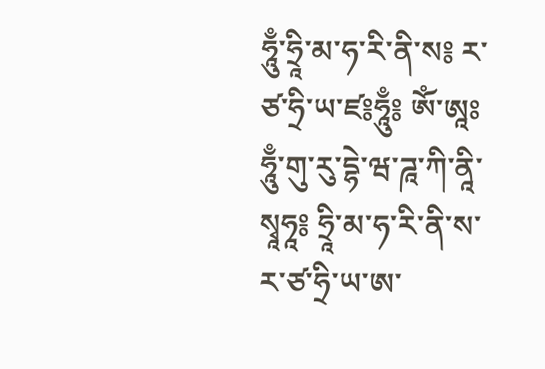ཧཱུྃ་ཧྲཱི་མ་ཧ་རི་ནི་ས༔ ར་ཙ་ཧྲི་ཡ་ཛ༔ཧཱུྃ༔ ཨོཾ་ཨཱཿཧཱུྃ་གུ་རུ་དྷེ་ཝ་ཌཱ་ཀི་ནཱི་སྭཱཧཱ༔ ཧྲཱི་མ་ཧ་རི་ནི་ས་ར་ཙ་ཧྲི་ཡ་ཨ་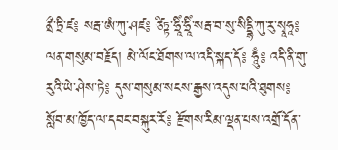ནྲྀ་ཏྲི་ཛ༔ སརྦ་ཨཾ་ཀུ་ཤཛ༔ ཙིཏྟ་ཧྲཱིཾ་ཧྲཱིཾ་སརྦ་བ་སུ་སིདྡྷི་ཀུ་རུ་སྭཱཧཱ༔ ལན་གསུམ་བརྗོད། མེ་ལོང་ཐོགས་ལ་འདི་སྐད་དོ༔ ཧཱུྃ༔ འདི་ནི་གུ་རུའི་ཡེ་ཤེས་ཏེ༔ དུས་གསུམ་སངས་རྒྱས་འདུས་པའི་ཐུགས༔ སློབ་མ་ཁྱོད་ལ་དབང་བསྐུར་རོ༔ རྫོགས་རིམ་ལྡན་པས་འགྲོ་དོན་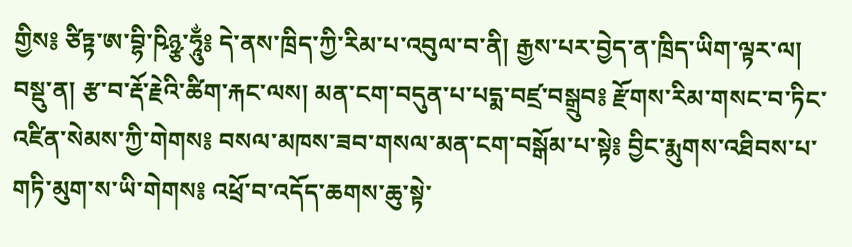གྱིས༔ ཙིཏྟ་ཨ་བྷི་ཥིཉྩ་ཧཱུྂ༔ དེ་ནས་ཁྲིད་ཀྱི་རིམ་པ་འབུལ་བ་ནི། རྒྱས་པར་བྱེད་ན་ཁྲིད་ཡིག་ལྟར་ལ། བསྡུ་ན། རྩ་བ་རྡོ་རྗེའི་ཚིག་རྐང་ལས། མན་ངག་བདུན་པ་པདྨ་བཛྲ་བསྒྲུབ༔ རྫོགས་རིམ་གསང་བ་ཏིང་འཛིན་སེམས་ཀྱི་གེགས༔ བསལ་མཁས་ཟབ་གསལ་མན་ངག་བསྒོམ་པ་སྟེ༔ བྱིང་རྨུགས་འཐིབས་པ་གཏི་མུག་ས་ཡི་གེགས༔ འཕྲོ་བ་འདོད་ཆགས་ཆུ་སྟེ་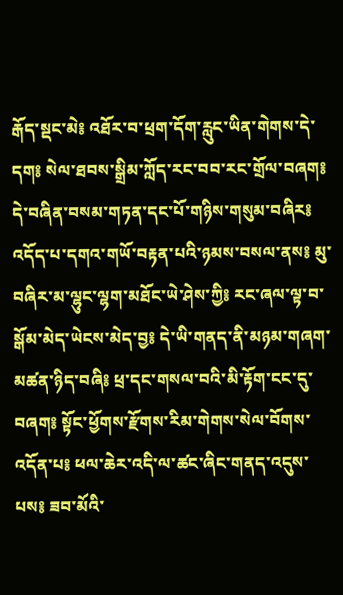རྒོད་སྡང་མེ༔ འཐོར་བ་ཕྲག་དོག་རླུང་ཡིན་གེགས་དེ་དག༔ སེལ་ཐབས་སྒྲིམ་ཀློད་རང་བབ་རང་གྲོལ་བཞག༔ དེ་བཞིན་བསམ་གཏན་དང་པོ་གཉིས་གསུམ་བཞིར༔ འདོད་པ་དགའ་གཡོ་བརྟན་པའི་ཉམས་བསལ་ནས༔ མུ་བཞིར་མ་ལྷུང་ལྷག་མཐོང་ཡེ་ཤེས་ཀྱི༔ རང་ཞལ་ལྟ་བ་སྒོམ་མེད་ཡེངས་མེད་བྱ༔ དེ་ཡི་གནད་ནི་མཉམ་གཞག་མཚན་ཉིད་བཞི༔ ཕྲ་དང་གསལ་བའི་མི་རྟོག་ངང་དུ་བཞག༔ སྟོང་ཕྱོགས་རྫོགས་རིམ་གེགས་སེལ་བོགས་འདོན་པ༔ ཕལ་ཆེར་འདི་ལ་ཚང་ཞིང་གནད་འདུས་པས༔ ཟབ་མོའི་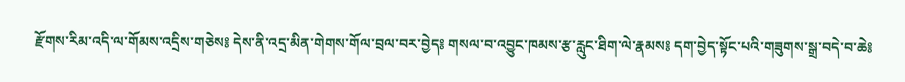རྫོགས་རིམ་འདི་ལ་གོམས་འདྲིས་གཅེས༔ དེས་ནི་འདྲ་མིན་གེགས་གོལ་བྲལ་བར་བྱེད༔ གསལ་བ་འབྱུང་ཁམས་རྩ་རླུང་ཐིག་ལེ་རྣམས༔ དག་བྱེད་སྟོང་པའི་གཟུགས་སྒྲ་བདེ་བ་ཆེ༔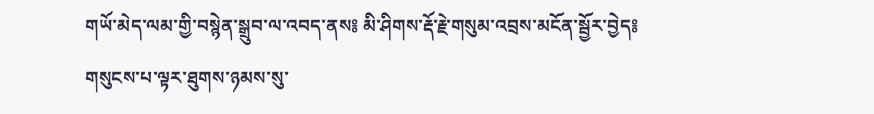གཡོ་མེད་ལམ་གྱི་བསྙེན་སྒྲུབ་ལ་འབད་ནས༔ མི་ཤིགས་རྡོ་རྗེ་གསུམ་འབྲས་མངོན་སྦྱོར་བྱེད༔ གསུངས་པ་ལྟར་ཐུགས་ཉམས་སུ་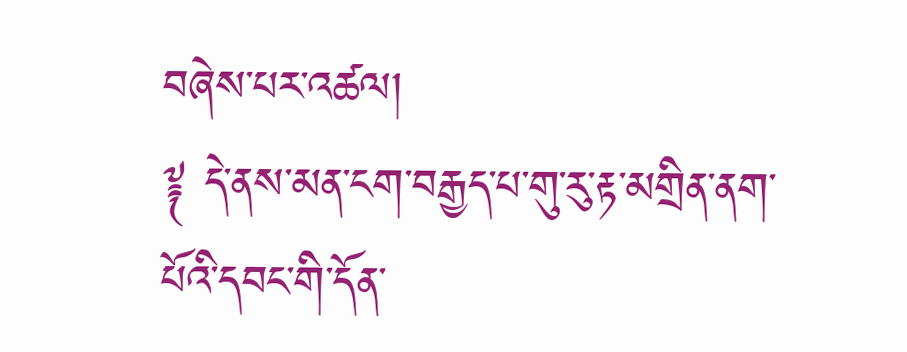བཞེས་པར་འཚལ།
༈ དེ་ནས་མན་ངག་བརྒྱད་པ་གུ་རུ་རྟ་མགྲིན་ནག་པོའི་དབང་གི་དོན་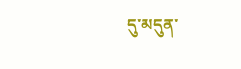དུ་མདུན་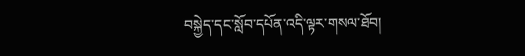བསྐྱེད་དང་སློབ་དཔོན་འདི་ལྟར་གསལ་ཐོབ།